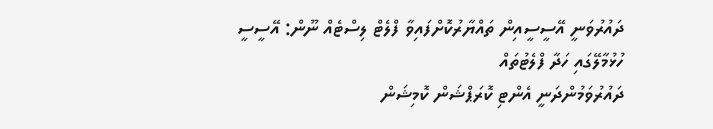ދައުރުވަނީ އޭސީސީއިން ތައްޔާރުކޮށްފައިވާ ފްލެޓް ލިސްޓެއް ނޫން: އޭސީސީ
ހުޅުމާލޭގައި ހަދާ ފްލެޓުތައް
ދައުރުވަމުންދަނީ އެންޓި ކޮރަޕްޝަން ކޮމިޝަން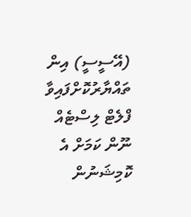(އޭސީސީ) އިން ތައްޔާރުކޮށްފައިވާ ފްލެޓް ލިސްޓެއް ނޫން ކަމަށް އެ ކޮމިޝަނުން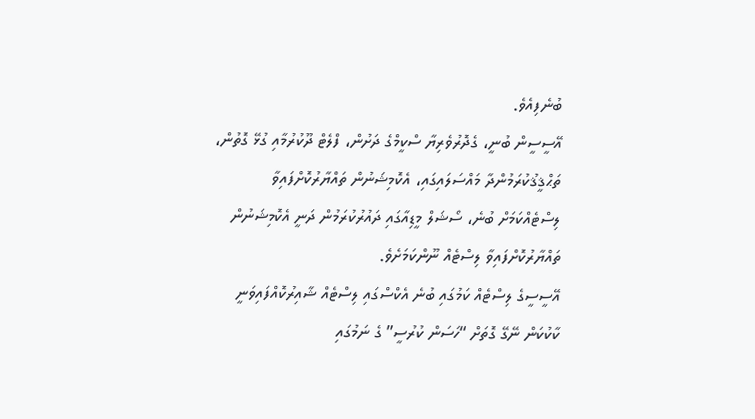ބުނެފިއެވެ.
އޭސީސީން ބުނީ، ގެދޮރުވެރިޔާ ސްކީމްގެ ދަށުން، ފްލެޓް ދޫކުރުމާއި ގުޅޭ ގޮތުން، ތަޙްޤީޤުކުރަމުންދާ މައްސަލައިގައި، އެކޮމިޝަނުން ތައްޔާރުކޮށްފައިވާ ލިސްޓެއްކަމަށް ބުނެ، ސޯޝަލް މީޑިއާގައި ދައުރުކުރަމުން ދަނީ އެކޮމިޝަނުން ތައްޔާރުކޮށްފައިވާ ލިސްޓެއް ނޫންކަމަށެވެ.
އޭސީސީގެ ލިސްޓެއް ކަމުގައި ބުނެ އެކްސްގައި ލިސްޓެއް ޝާއިރުކޮއްފައިވަނީ ކާކުކަން ނޭގޭ ގޮތަށް “ހަސަން ކުރުސީ” ގެ ނަމުގައި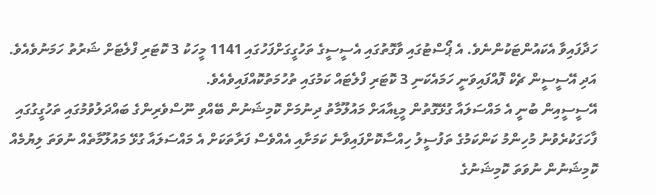ހަދާފައިވާ އެކައުންޓަކުންނެވެ. އެ ޕޯސްޓުގައި ވާގޮތުގައި އެސީސީގެ ތަހުގީގަށްފަހުގައި 1141 މީހަކު 3 ކޮޓަރި ފްލެޓަށް ޝަރުތު ހަމަނުވެއެވެ. އަދި އޭސީސީން ޗެކް ފޮއްފައިވަނީ ހަމައެކަނި 3 ކޮޓަރި ފްލެޓައް ކަމުގައި ތުހުމަތުކޮއްފައިވެއެވެ.
އޭސީސީއިން ބުނީ އެ މައްސަލައާ ގުޅޭގޮތުން މީޑިއާއަށް މައުލޫމާތު ދިނުމަށް ކޮމިޝަނުން ބޭއްވި ނޫސްވެރިންގެ ބައްދަލުވުމުގައި ތަހުގީގުގައި ފާހަގަކުރެވުނު މުހިންމު ކަންކަމުގެ ތަފުސީލު ހިއްސާކޮށްފައިވާނެ ކަމަށާއި އެއްވެސް ފަރާތަކަށް އެ މައްސަލައާ ގުޅޭ މައުލޫމާތެއް ނުވަތަ ލިޔުމެއް ކޮމިޝަނުން ނުވަތަ ކޮމިޝަނުގެ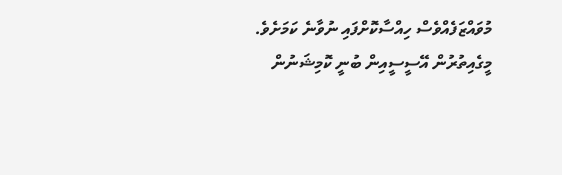މުވައްޒަފެއްވެސް ހިއްސާކޮށްފައި ނުވާނެ ކަމަށެވެ.
މީގެއިތުރުން އޭސީސީއިން ބުނީ ކޮމިޝަނުން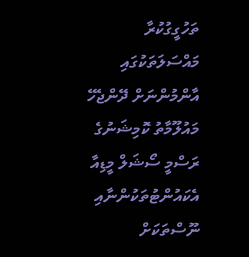ތަހުގީގުކުރާ މައްސަލަތަކުގައި އާންމުންނަށް ދޭންޖެހޭ މައުލޫމާތު ކޮމިޝަނުގެ ރަސްމީ ސޯޝަލް މީޑިއާ އެކައުންޓުތަކުންނާއި ނޫސްތަކަށް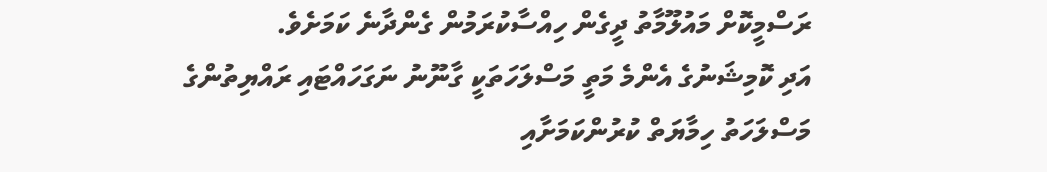ރަސްމީކޮށް މައުލޫމާތު ދީގެން ހިއްސާކުރަމުން ގެންދާނެ ކަމަށެވެ.
އަދި ކޮމިޝަނުގެ އެންމެ މަތީ މަސްލަހަތަކީ ގާނޫނު ނަގަހައްޓައި ރައްޔިތުންގެ މަސްލަހަތު ހިމާޔަތް ކުރުންކަމަށާއި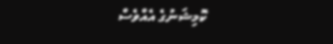ކޮމިޝަނުގެ އެއްވެސް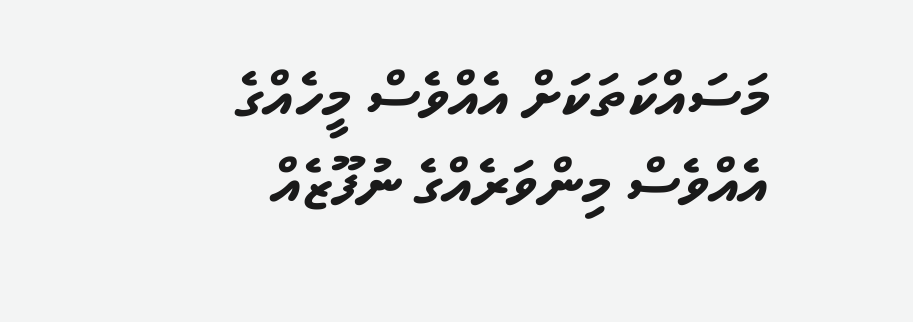މަސައްކަތަކަށް އެއްވެސް މީހެއްގެ އެއްވެސް މިންވަރެއްގެ ނުފޫޒެއް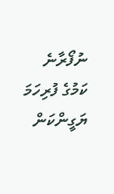ނުފޯރާނެ ކަމުގެ ފުރިހަމަ ޔަގީންކަން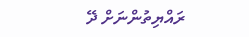ރައްޔިތުންނަށް ދޭ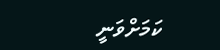ކަމަށްވަނީ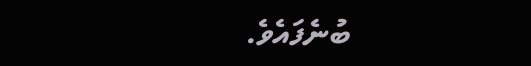ބުނެފައެވެ.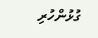ގުޅުންހުރި